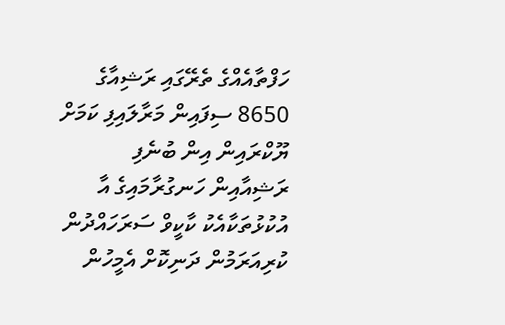ހަފްތާއެއްގެ ތެރޭގައި ރަޝިއާގެ 8650 ސިފައިން މަރާލައިފި ކަމަށް ޔޫކްރައިން އިން ބުނެފި
ރަޝިއާއިން ހަނގުރާމައިގެ އާ އުކުޅުތަކާއެކު ކާކީވް ސަރަހައްދުން ކުރިއަރަމުން ދަނިކޮށް އެމީހުން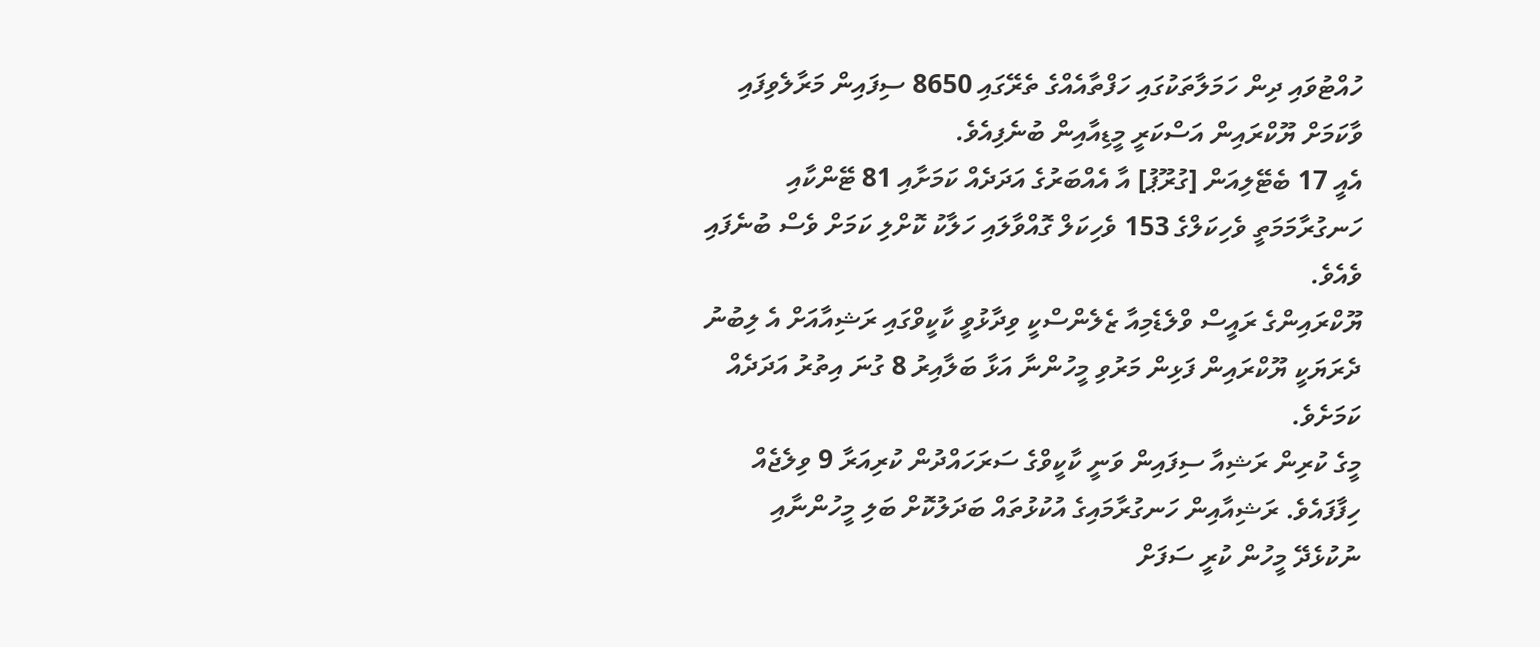ހުއްޓުވައި ދިން ހަމަލާތަކުގައި ހަފްތާއެއްގެ ތެރޭގައި 8650 ސިފައިން މަރާލެވިފައި ވާކަމަށް ޔޫކްރައިން އަސްކަރީ މީޑިއާއިން ބުނެފިއެވެ.
އެއީ 17 ބެޓޭލިއަން [ގުރޫޕު] އާ އެއްބަރުގެ އަދަދެއް ކަމަށާއި 81 ޓޭންކާއި ހަނގުރާމަމަތީ ވެހިކަލްގެ 153 ވެހިކަލް ގޮއްވާލައި ހަލާކު ކޮށްލި ކަމަށް ވެސް ބުނެފައި ވެއެވެ.
ޔޫކްރައިންގެ ރައީސް ވްލެޑެމިއާ ޒެލެންސްކީ ވިދާޅުވީ ކާކީވްގައި ރަޝިއާއަށް އެ ލިބުނު ދެރަޔަކީ ޔޫކްރައިން ފަޅިން މަރުވި މީހުންނާ އަޅާ ބަލާއިރު 8 ގުނަ އިތުރު އަދަދެއް ކަމަށެވެ.
މީގެ ކުރިން ރަޝިއާ ސިފައިން ވަނީ ކާކީވްގެ ސަރަހައްދުން ކުރިއަރާ 9 ވިލެޖެއް ހިފާފައެވެ. ރަޝިއާއިން ހަނގުރާމައިގެ އުކުޅުތައް ބަދަލުކޮށް ބަލި މީހުންނާއި ނުކުޅެދޭ މީހުން ކުރީ ސަފަށް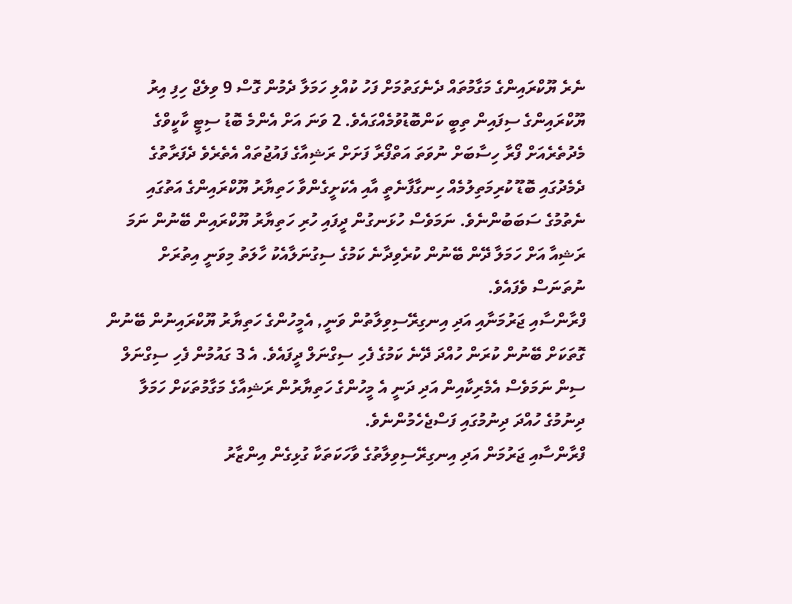ނެރެ ޔޫކްރައިންގެ މަގާމުތައް ދެނެގަތުމަށް ފަހު ކުއްލި ހަމަލާ ދެމުން ގޮސް 9 ވިލެޖް ހިފި އިރު ޔޫކްރައިންގެ ސިފައިން ތިބީ ކަންބޮޑުވުމެއްގައެވެ. 2 ވަނަ އަށް އެންމެ ބޮޑު ސިޓީ ކާކީވްގެ މެދުތެރެއަށް ފޯރާ ހިސާބަށް ނުވަތަ އަތްފޯރާ ފަށަށް ރަޝިއާގެ ފައުޖުތައް އެތެރެވެ ދެފަރާތުގެ ދެމެދުގައި ބޮޑޫ ކުރިމަތިލުމެއް ހިނގާފާނެތީ އާއި އެކަށީގެންވާ ހަތިޔާރު ޔޫކްރައިންގެ އަތުގައި ނެތުމުގެ ސަބަބުންނެވެ. ނަމަވެސް ހުޅަނގުން ދީފައި ހުރި ހަތިޔާރު ޔޫކްރައިން ބޭނުން ނަމަ ރަޝިއާ އަށް ހަމަލާ ދޭން ބޭނުން ކުރެވިދާނެ ކަމުގެ ސިގުނަލާއެކު ހާލަތު މިވަނީ އިތުރަށް ނުތަނަސް ވެފައެވެ.
ފްރާންސާއި ޖަރުމަނާއި އަދި އިނގިރޭސިވިލާތުން ވަނީ, އެމީހުންގެ ހަތިޔާރު ޔޫކްރައިނުން ބޭނުން ގޮތަކަށް ބޭނުން ކުރަން ހުއްދަ ދޭނެ ކަމުގެ ފެހި ސިގްނަލް ދީފައެވެ. އެ 3 ގައުމުން ފެހި ސިގްނަލް ސިން ނަމަވެސް އެމެރިކާއިން އަދި ދަނީ އެ މީހުންގެ ހަތިޔާރުން ރަޝިއާގެ މަގާމުތަކަށް ހަމަލާ ދިނުމުގެ ހުއްދަ ދިނުމުގައި ފަސްޖެހެމުންނެވެ.
ފްރާންސާއި ޖަރުމަން އަދި އިނގިރޭސިވިލާތުގެ ވާހަކަތަކާ ގުޅިގެން އިންޒާރު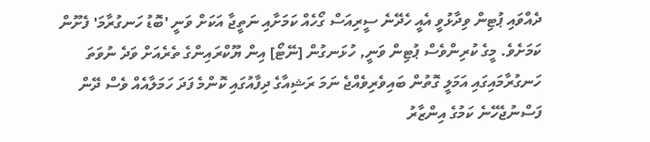ދެއްވައި ޕުޓިން ވިދާޅުވީ އެއީ ހެދޭނެ ސީރިއަސް ގޯހެއް ކަމަށާއި ނަތީޖާ އަކަށް ވަނީ 'ބޮޑު ހަނގުރާމަ' ފެށޫން ކަމަށެވެ. މީގެ ކުރިންވެސް ޕުޓިން ވަނީ, ހުޅަނގުން [ނޭޓޯ] އިން ޔޫކްރައިންގެ ތެރެއަށް ވަދެ ނުވަތަ ހަނގުރާމައިގައި އަމަލީ ގޮތުން ބައިވެރިވެއްޖެ ނަމަ ރަޝިއާގެ ދިފާއުގައި ކޮންމެ ފަދަ ހަމަލާއެއް ވެސް ދޭން ފަސްނުޖެހޭނެ ކަމުގެ އިންޒާރު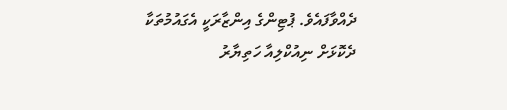ދެއްވާފައެވެ. ޕުޓިންގެ އިންޒާރަކީ އެގައުމުތަކާ ދެކޮޅަށް ނިއުކްލިއާ ހަތިޔާރު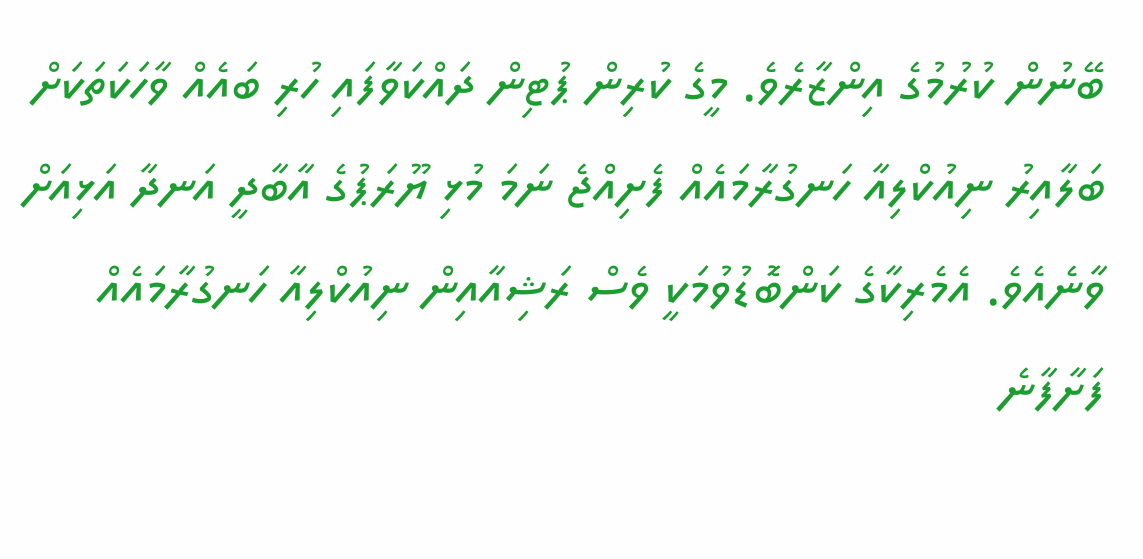ބޭނުން ކުރުމުގެ އިންޒާރެވެ. މީގެ ކުރިން ޕުޓިން ދައްކަވާފައި ހުރި ބައެއް ވާހަކަތަކަށް ބަލާއިރު ނިއުކްލިއާ ހަނގުރާމައެއް ފެށިއްޖެ ނަމަ މުޅި ޔޫރަޕުގެ އާބާދީ އަނދާ އަޅިއަށް ވާނެއެވެ. އެމެރިކާގެ ކަންބޮޑުވުމަކީ ވެސް ރަޝިއާއިން ނިއުކްލިއާ ހަނގުރާމައެއް ފަށާފާނެ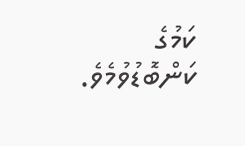ކަމުގެ ކަންބޮޑުވުމެވެ.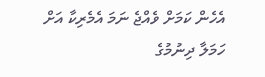އެހެން ކަމަށް ވެއްޖެ ނަމަ އެމެރިކާ އަށް ހަމަލާ ދިނުމުގެ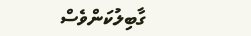ގާބިލުކަންވެސް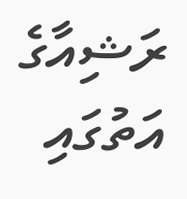ރަޝިއާގެ އަތުގައި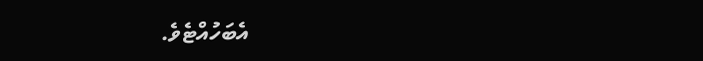އެބަހުއްޓެވެ.